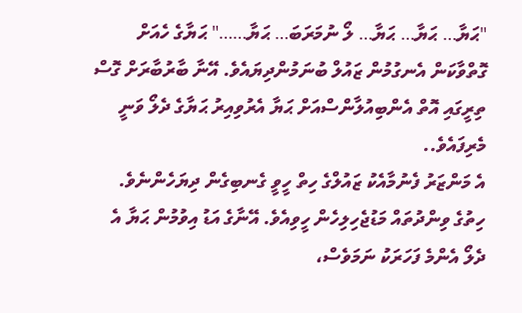"ޙަޔާ… ޙަޔާ… ޙަޔާ… ލޯ ނުމަރަބަ… ޙަޔާ……" ޙަޔާގެ ހެއަށް ގޮތްވާކަން އެނގުމުން ޒައުލް ބުނަމުންދިޔައެވެ. އޭނާ ބާރުބާރަށް ގޮސް ތިރީގައި އޮތް އެންބިއުލާންސްއަށް ޙަޔާ އެރުވިއިރު ޙަޔާގެ ދެލޯ ވަނީ މެރިފައެވެ..
އެ މަންޒަރު ފެނުމާއެކު ޒައުލްގެ ހިތް ހީވީ ގެނބިގެން ދިޔަހެންނެވެ. ހިތުގެ ވިންދުތައް މަޑުޖެހިލިހެން ހީވިއެވެ. އޭނާގެ އަޑު އިވުމުން ޙަޔާ އެ ދެލޯ އެންމެ ފަހަރަކު ނަމަވެސް،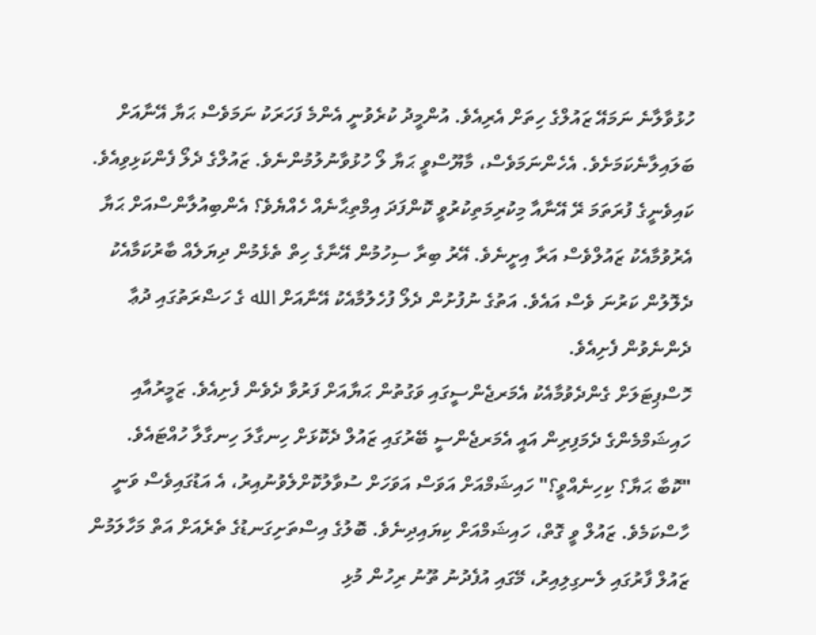ހުޅުވާލާނެ ނަމައޭ ޒައުލްގެ ހިތަށް އެރިއެވެ. އުންމީދު ކުރެވުނީ އެންމެ ފަހަރަކު ނަމަވެސް ޙަޔާ އޭނާއަށް ބަލައިލާނެކަމަށެވެ. އެހެންނަމަވެސް، މާޔޫސްވީ ޙަޔާ ލޯ ހުޅުވާނުލުމުންނެވެ. ޒައުލްގެ ދެލޯ ފެންކަޅިވިއެވެ.
ކައިވެނީގެ ފުރަތަމަ ރޭ އޭނާއާ މިކުރިމަތިކުރުވީ ކޮންފަދަ އިމްތިޙާނެއް ހެއްޔެވެ؟ އެންބިއުލާންސްއަށް ޙަޔާ އެރުވުމާއެކު ޒައުލްވެސް އަރާ އިށީނެވެ. އޭރު ބިރާ ސިހުމުން އޭނާގެ ހިތް ތެޅެމުން ދިޔަލެއް ބާރުކަމާއެކު ދެލޮލުން ކަރުނަ ވެސް އައެވެ. އަތުގެ ނުފުށުން ދެލޯ ފުހެލުމާއެކު އޭނާއަށް الله ގެ ހަޟްރަތުގައި ދުޢާ ދެންނެވުން ފެށިއެވެ.
ހޮސްޕިޓަލަށް ގެންދެވުމާއެކު އެމަރޖެންސީގައި ވަގުތުން ޙަޔާއަށް ފަރުވާ ދެވެން ފެށިއެވެ. ޒަމީރުއާއި ހައިޝަމްމެންގެ ދެމަފިރިން އައީ އެމަރޖެންސީ ބޭރުގައި ޒައުލް ދެކޮޅަށް ހިނގާލަ ހިނގާލާ ހުއްޓައެވެ.
"ކޮބާ ޙަޔާ؟ ކިހިނެއްވީ؟" ހައިޝަމްއަށް އަވަސް އަވަހަށް ސުވާލުކޮށްލެވުނުއިރު، އެ އަޑުގައިވެސް ވަނީ ހާސްކަމެވެ. ޒައުލް ވީ ގޮތް، ހައިޝަމްއަށް ކިޔައިދިނެވެ. ބޮލުގެ އިސްތަށިގަނޑުގެ ތެރެއަށް އަތް މަހާލަމުން ޒައުލް ފާރުގައި ލެނގިލިއިރު، މޭގައި އުފެދުނު ތޫނު ރިހުން މުޅި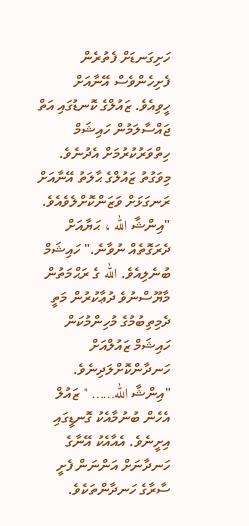ހަށިގަނޑަށް ފެތުރެން ފެށިހެންވެސް އޭނާއަށް ހީވިއެވެ. ޒައުލްގެ ކޮނޑުގައި އަތް ޖައްސާލަމުން ހައިޝަމް ހިތްވަރުކުރުމަށް އެދުނެވެ. މިވަގުތު ޒައުލްގެ ޙާލަތު އޭނާއަށް ރަނގަޅަށް ވަޒަންކޮށްލެވެއެވެ.
"އިންޝާ الله ، ޙަޔާއަށް ދެރަގޮތެއް ނުވާނެ." ހައިޝަމް ބުނެލިއެވެ. الله ގެ ރަޙްމަތުން މާޔޫސްނުވެ ދުޢާކުރުން މަތީ ދެމިތިބުމުގެ މުހިންމުކަން ހައިޝަމް ޒައުލްއަށް ހަނދާންކޮށްލަދިނެވެ.
"އިންޝާ الله…… " ޒައުލް އެހެން ބުނުމާއެކު ގޮނޑީގައި އިށީނެވެ. އެއާއެކު އޭނާގެ ހަނދާނަށް އަންނަން ފެށީ ސާރާގެ ހަނދާންތަކެވެ.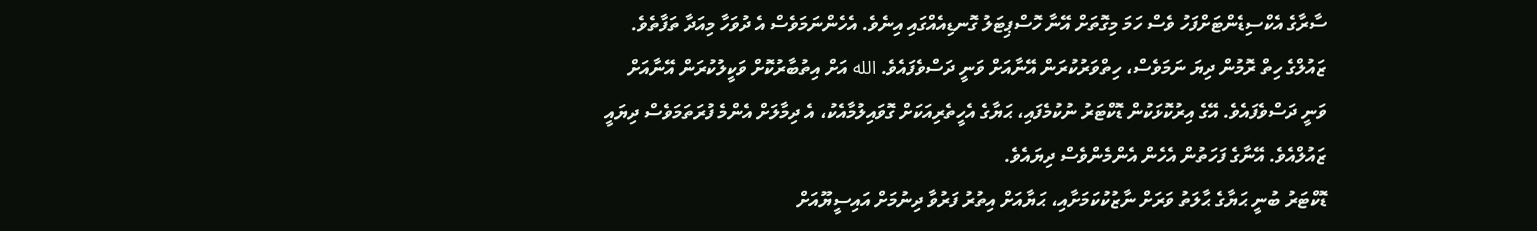ސާރާގެ އެކްސިޑެންޓަށްފަހު ވެސް ހަމަ މިގޮތަށް އޭނާ ހޮސްޕިޓަލު ގޮނޑިއެއްގައި އިނެވެ. އެހެންނަމަވެސް އެ ދުވަހާ މިއަދާ ތަފާތެވެ. ޒައުލްގެ ހިތް ރޮމުން ދިޔަ ނަމަވެސް، ހިތްވަރުކުރަން އޭނާއަށް ވަނީ ދަސްވެފައެވެ. الله އަށް އިތުބާރުކޮށް ވަކީލުކުރަން އޭނާއަށް ވަނީ ދަސްވެފައެވެ. އޭގެ އިރުކޮޅަކުން ޑޮކްޓަރު ނުކުމެފައި، ޙަޔާގެ އެހީތެރިއަކަށް ގޮވައިލުމާއެކު، އެ ދިމާލަށް އެންމެ ފުރަތަމަވެސް ދިޔައީ ޒައުލްއެވެ. އޭނާގެ ފަހަތުން އެހެން އެންމެންވެސް ދިޔައެވެ.
ޑޮކްޓަރު ބުނީ ޙަޔާގެ ޙާލަތު ވަރަށް ނާޒުކުކަމަށާއި، ޙަޔާއަށް އިތުރު ފަރުވާ ދިނުމަށް އައިސީޔޫއަށް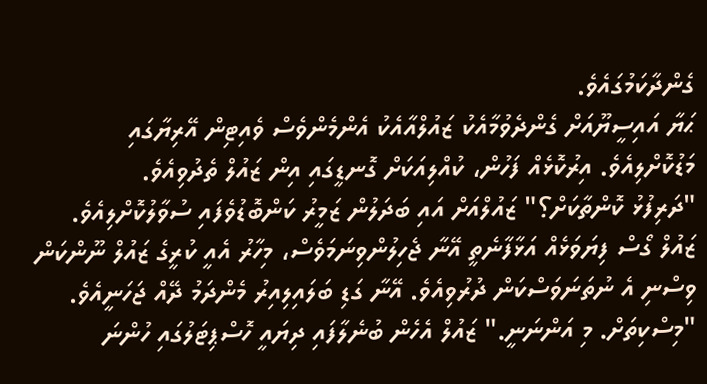ގެންދާކަމުގައެވެ.
ޙަޔާ އައިސީޔޫއަށް ގެންދެވުމާއެކު ޒައުލްއާއެކު އެންމެންވެސް ވެއިޓިން އޭރިޔާގައި މަޑުކޮށްލިއެވެ. އިރުކޮޅެއް ފަހުން، ކުއްލިއަކަށް ގޮނޑީގައި އިން ޒައުލް ތެދުވިއެވެ.
"ދަރިފުޅު ކޮންތާކަށް؟" ޒައުލްއަށް އައި ބަދަލުން ޒަމީރު ކަންބޮޑުވެފައި ސުވާލުކޮށްލިއެވެ. ޒައުލް ގޯސް ފިޔަވަޅެއް އަޅާފާނެތީ އޭނާ ޖެހިލުންވިނަމަވެސް، މިހާރު އެއީ ކުރީގެ ޒައުލް ނޫންކަން ވިސްނި އެ ނުތަނަވަސްކަން ދުރުވިއެވެ. އޭނާ ގަޑި ބަލައިލިއިރު މެންދަމު ދޭއް ޖަހަނީއެވެ.
"މިސްކިތަށް. މި އަންނަނީ." ޒައުލް އެހެން ބުނެލާފައި ދިޔައީ ހޮސްޕިޓަލުގައި ހުންނަ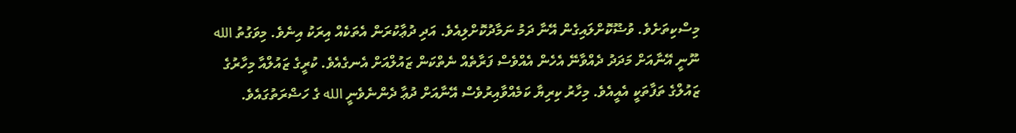މިސްކިތަށެވެ. ވުޟޫކޮށްލައިގެން އޭނާ ދަމު ނަމާދުކޮށްލިއެވެ. އަދި ދުޢާކުރަން އެތަކެއް އިރަކު އިނެވެ. މިވަގުތު الله ނޫނީ އޭނާއަށް މަދަދު ދެއްވާނޭ އެހެން އެއްވެސް ފަރާތެއް ނެތްކަން ޒައުލްއަށް އެނގެއެވެ. ކުރީގެ ޒައުލްއާ މިހާރުގެ ޒައުލްގެ ތަފާތަކީ އެއީއެވެ. މިހާރު ކިރިޔާ ކަމެއްވާއިރުވެސް އޭނާއަށް ދުޢާ ދެންނެވެނީ الله ގެ ހަޟްރަތުގައެވެ.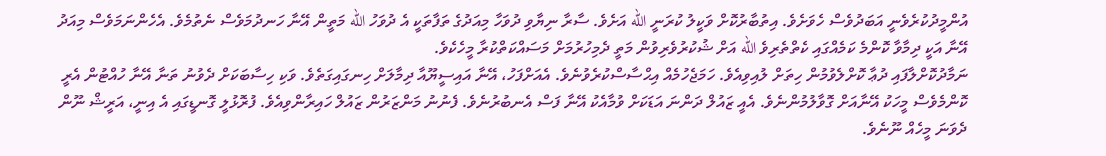އުންމީދުކުރެވެނީ އަބަދުވެސް ހެވަށެވެ. އިތުބާރުކޮށް ވަކީލު ކުރަނީ الله އަށެވެ. ސާރާ ނިޔާވި ދުވަހާ މިއަދުގެ ތަފާތަކީ އެ ދުވަހު الله މަތީން އޭނާ ހަނދުމަވެސް ނެތުމެވެ. އެހެންނަމަވެސް މިއަދު އޭނާ އަކީ ދިމާވާ ކޮންމެ ކަމެއްގައި ކެތްތެރިވެ الله އަށް ޝުކުރުވެރިވުން މަތީ ދެމިހުރުމަށް މަސައްކަތްކުރާ މީހެކެވެ.
ނަމާދުކޮށްލާފައި ދުޢާ ކޮށްލެވުމުން ހިތަށް ލުއިވިއެވެ. ހަމަޖެހުމެއް އިޙްސާސްކުރެވުނެވެ. އެއަށްފަހު، އޭނާ އައިސީޔޫއާ ދިމާލަށް ހިނގައިގަތެވެ. ވަކި ހިސާބަކަށް ދެވުނު ތަނާ އޭނާ ހުއްޓުން އެރީ ކޮންމެވެސް މީހަކު އޭނާއަށް ގޮވާލުމުންނެވެ. އެއީ ޒައުލް ދަންނަ އަޑަކަށް ވުމާއެކު އޭނާ ފަސް އެނބުރުނެވެ. ފެނުނު މަންޒަރުން ޒައުލް ހައިރާންވިއެވެ. ފުރޮޅުލީ ގޮނޑީގައި އެ އިނީ، އަރީޝް ނޫން ދެވަނަ މީހެއް ނޫނެވެ.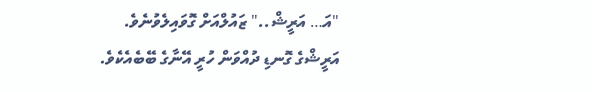"އަ… އަރީޝް.." ޒައުލްއަށް ގޮވައިލެވުނެވެ. އަރީޝްގެ ގޮނޑި ދުއްވަން ހުރީ އޭނާގެ ބޭބެއެކެވެ.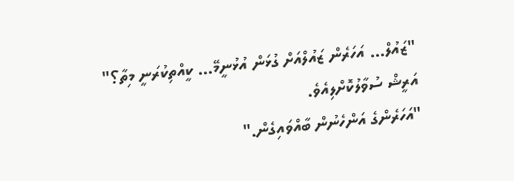"ޒައުލް… އަހަރެން ޒައުލްއަށް ގުޅަން އުޅުނީމޭ… ކީއްތިކުރަނީ މިތާ؟" އަރީޝް ސުވާލުކޮށްލިއެވެ.
"އަހަރެންގެ އަންހެނުން ބާއްވައިގެން."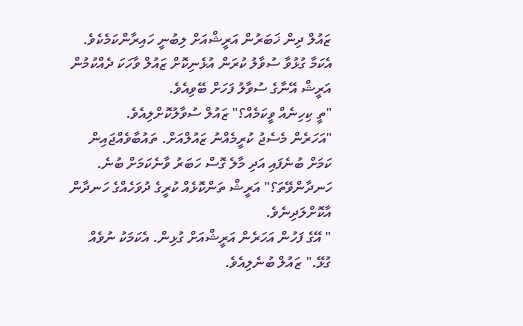ޒައުލް ދިން ޚަބަރުން އަރީޝްއަށް ލިބުނީ ހައިރާންކަމެކެވެ. އެކަމާ ގުޅުވާ ސުވާލު ކުރަން އުޅެނިކޮށް ޒައުލް ވާހަކަ ދެއްކުމުން އަރީޝް އޭނާގެ ސުވާލު ފަހަށް ބޭވިއެވެ.
"ތީ ކިހިނެއް ވީކަމެއް؟" ޒައުލް ސުވާލުކޮށްލިއެވެ.
"އަހަރެން މެސެޖު ކުރީމެއްނު ޒައުލްއަށް. ތައުބާވެއްޖައިން ކަމަށް ބުނެފައި އަދި މާލެ ގޮސް ހަބަރު ވާނެކަމަށް ބުނެ. ހަނދާންވޭތަ؟" އަރީޝް ތަންކޮޅެއް ކުރީގެ ދުވަހެއްގެ ހަނދާން އާކޮށްލަދިނެވެ.
" އޭގެ ފަހުން އަހަރެން އަރީޝްއަށް ގުޅިން. އެކަމަކު ނުވެއް ގުޅޭ." ޒައުލް ބުނެލިއެވެ.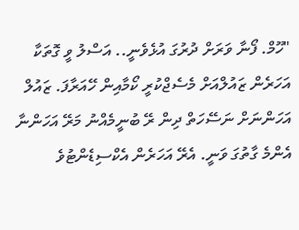"ހޫމް. ފޯނާ ވަރަށް ދުރުގަ އުޅެވެނީ.. އަސްލު ވީ ގޮތަކާ އަހަރެން ޒައުލްއަށް މެސެޖްކުރީ ކޯމާއިން ހޭއަރާފަ. ޒައުލް އަހަންނަށް ނަސޭހަތް ދިން ރޭ ބުނީމެއްނު މަރޭ އަހަންނާ އެންމެ ގާތުގަ ވަނީ. އެރޭ އަހަރެން އެކްސިޑެންޓުވެ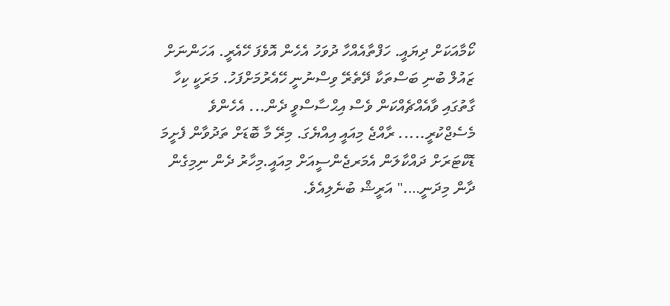ކޯމާއަކަށް ދިޔައީ. ހަފްތާއެއްހާ ދުވަހު އެހެން އޮވެފަ ހޭއެރީ. އަހަންނަށް ޒައުލް ބުނި ބަސްތަކާ ދޭތެރޭ ވިސްނުނީ ހޭއެރުމަށްފަހު. މަރަކީ ކިހާ ގާތުގައި ވާއެއްޗެއްކަން ވެސް އިޙްސާސްވީ ދެން... އެހެންވެ މެސެޖްކުރީ..... ރާއްޖެ މިއައީ އިއްޔެގަ. މިރޭ މާ ބޮޑަށް ތަދުވާން ފެށީމަ ޑޮކްޓަރަށް ދައްކާލަން އެމަރޖެންސީއަށް މިއައީ.މިހާރު ދެން ނިމިގެން ދާން މިދަނީ…." އަރީޝް ބުނެލިއެވެ.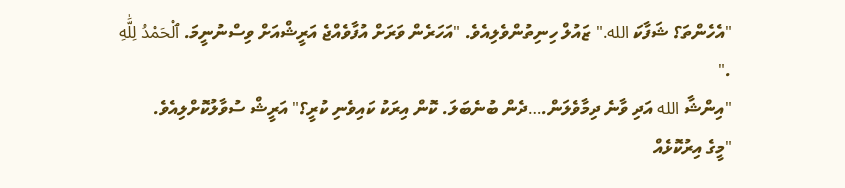"އެހެންތަ؟ ޝަފާކަ الله." ޒައުލް ހިނިތުންވެލިއެވެ. "އަހަރެން ވަރަށް އުފާވެއްޖެ އަރީޝްއަށް ވިސްނުނީމަ. ٱلْحَمْدُ لِلَّٰهِ ."
"އިންޝާ الله އަދި ވާނެ ދިމާވެލަން.…ދެން ބުނެބަލަ. ކޮން އިރަކު ކައިވެނި ކުރީ؟" އަރީޝް ސުވާލުކޮށްލިއެވެ.
"މީގެ އިރުކޮޅެއް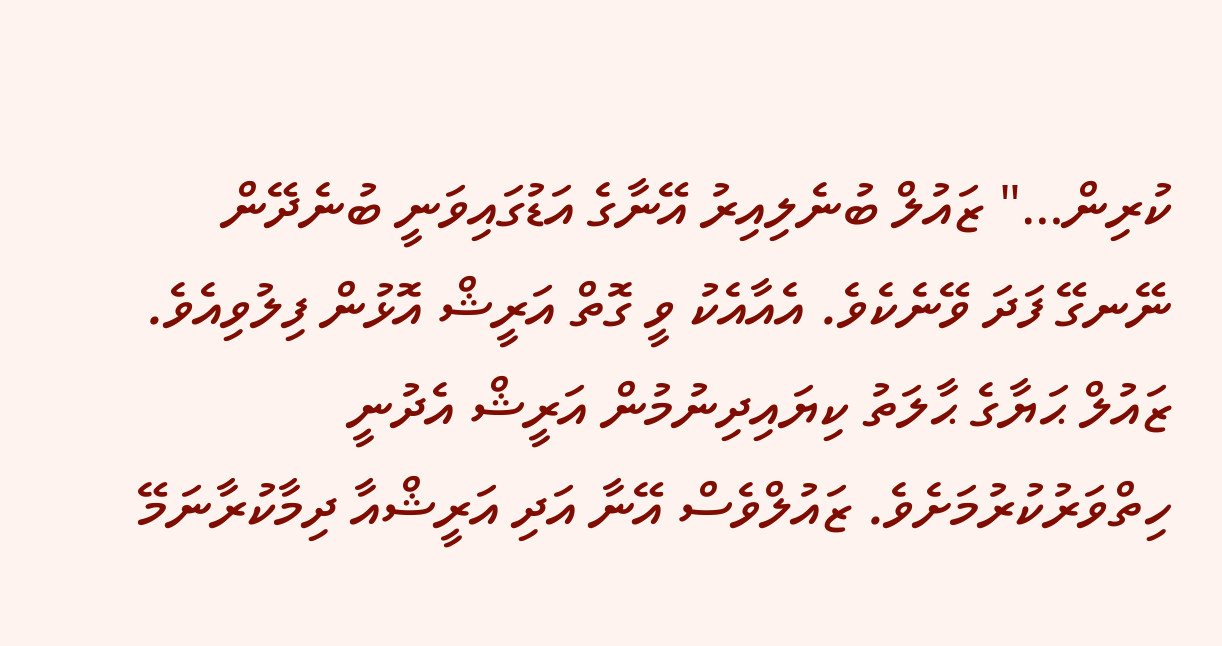ކުރިން…" ޒައުލް ބުނެލިއިރު އޭނާގެ އަޑުގައިވަނީ ބުނެދޭން ނޭނގޭ ފަދަ ވޭނެކެވެ. އެއާއެކު ވީ ގޮތް އަރީޝް އޮޅުން ފިލުވިއެވެ. ޒައުލް ޙަޔާގެ ޙާލަތު ކިޔައިދިނުމުން އަރީޝް އެދުނީ ހިތްވަރުކުރުމަށެވެ. ޒައުލްވެސް އޭނާ އަދި އަރީޝްއާ ދިމާކުރާނަމޭ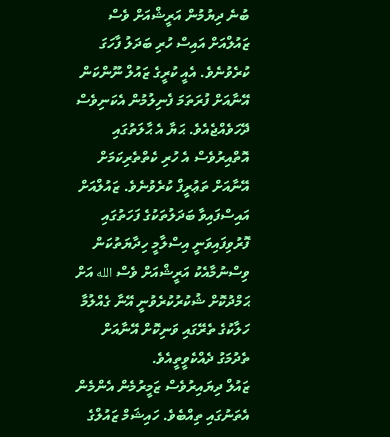ބުނެ ދިޔުމުން އަރީޝްއަށް ވެސް ޒައުލްއަށް އައިސް ހުރި ބަދަލު ފާހަގަ ކުރެވުނެވެ. އެއީ ކުރީގެ ޒައުލް ނޫންކަން އޭނާއަށް ފުރަތަމަ ފެނިލުމުން އެކަނިވެސް ދޭހަވެއްޖެއެވެ. ޙަޔާ އެ ޙާލަތުގައި އޮތްއިރުވެސް އެ ހުރި ކެތްތެރިކަމަށް އޭނާއަށް ތަޢުރީފް ކުރެވުނެވެ. ޒައުލްއަށް އައިސްފައިވާ ބަދަލުތަކުގެ ފަހަތުގައި ފޮރުވިފައިވަނީ އިސްލާމީ ހިދާޔަތުކަން ވިސްނުމާއެކު އަރީޝްއަށް ވެސް الله އަށް ޙަމްދުކޮށް ޝުކުރުކުރެވުނީ އޭނާ ގެއްލުމާ ހަލާކުގެ ތެރޭގައި ވަނިކޮށް އޭނާއަށް ތެދުމަގު ދެއްކެވީތީއެވެ.
ޒައުލް ދިޔައިރުވެސް ޒަމީރުމެން އެންމެން އެތަނުގައި ތިއްބެވެ. ހައިޝަމް ޒައުލްގެ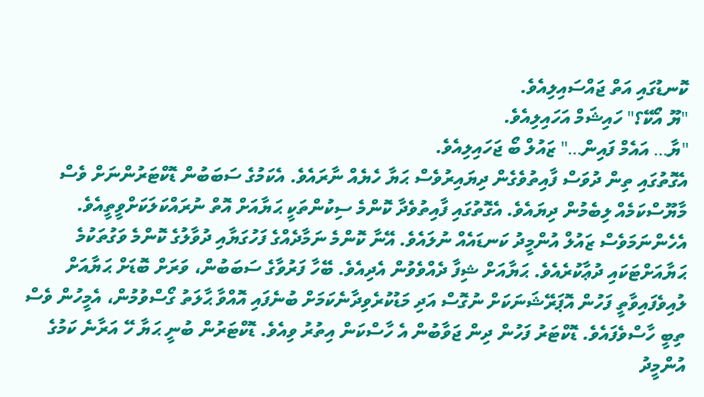ކޮނޑުގައި އަތް ޖައްސައިލިއެވެ.
"ޔޫ އޯކޭ؟" ހައިޝަމް އަހައިލިއެވެ.
"ޔާ… އައެމް ފައިން…" ޒައުލް ބޯ ޖަހައިލިއެވެ.
އެގޮތުގައި ތިން ދުވަސް ފާއިތުވެގެން ދިޔައިރުވެސް ޙަޔާ ހެޔެއް ނާރައެވެ. އެކަމުގެ ސަބަބުން ޑޮކްޓަރުންނަށް ވެސް މާޔޫސްކަމެއް ލިބެމުން ދިޔައެވެ. އެގޮތުގައި ފާއިތުވެދާ ކޮންމެ ސިކުންތަކީ ޙަޔާއަށް އޮތް ނުރައްކަލަކަށްވީތީއެވެ.
އެހެންނަމަވެސް ޒައުލް އުންމީދު ކަނޑައެއް ނުލައެވެ. އޭނާ ކޮންމެ ނަމާދެއްގެ ފަހުގަޔާއި ދުވާލުގެ ކޮންމެ ވަގުތަކުމެ ޙަޔާއަށްޓަކައި ދުޢާކުރެއެވެ. ޙަޔާއަށް ޝިފާ ދެއްވެވުން އެދިއެވެ. ބޭހާ ފަރުވާގެ ސަބަބުން، ވަރަށް ބޮޑަށް ޙަޔާއަށް ލުއިވެފައިވާތީ ފަހުން އޮޕަރޭޝަނަކަށް ނުގޮސް އަދި މަޑުކުރެވިދާނެކަމަށް ބުނެފައި އޮއްވާ ޙާލަތު ގޯސްވުމުން، އެމީހުން ވެސް ތިބީ ހާސްވެފައެވެ. ޑޮކްޓަރު ފަހުން ދިން ޖަވާބުން އެ ހާސްކަން އިތުރު ވިއެވެ. ޑޮކްޓަރުން ބުނީ ޙަޔާ ހޭ އަރާނެ ކަމުގެ އުންމީދު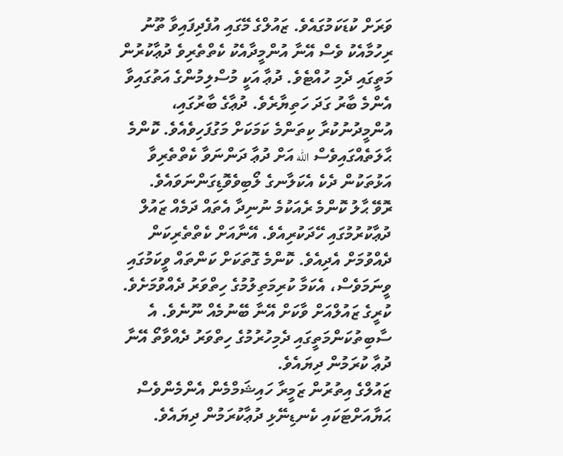ވަރަށް ކުޑަކަމުގައެވެ. ޒައުލްގެ މޭގައި އުފެދިފައިވާ ތޫނު ރިހުމާއެކު ވެސް އޭނާ އުންމީދާއެކު ކެތްތެރިވެ ދުޢާކުރުން މަތީގައި ދެމި ހުއްޓެވެ. ދުޢާ އަކީ މުސްލިމުންގެ އަތުގައިވާ އެންމެ ބާރު ގަދަ ހަތިޔާރެވެ. ދުޢާގެ ބާރުގައި، އުންމީދުނުކުރާ ކިތަންމެ ކަމަކަށް މަގުފަހިވެއެވެ. ކޮންމެ ޙާލަތެއްގައިވެސް الله އަށް ދުޢާ ދަންނަވާ ކެތްތެރިވާ އަޅުތަކުން ދެކެ އެކަލާނގެ ލޯބިވެވޮޑިގަންނަވައެވެ.
ރޮވޭ ޙާލު ކޮންމެ ރެއަކުމެ ނުނިދާ އެތައް ދަމެއް ޒައުލް ދުޢާކުރުމުގައި ހޭދަކުރިއެވެ. އޭނާއަށް ކެތްތެރިކަން ދެއްވުމަށް އެދިއެވެ. ކޮންމެ ގޮތަކަށް ކަންތައް ވީކަމުގައި ވީނަމަވެސް، އެކަމާ ކުރިމަތިލުމުގެ ހިތްވަރު ދެއްވުމަށެވެ. ކުރީގެ ޒައުލްއަށް ވާކަށް އޭނާ ބޭނުމެއް ނޫނެވެ. އެ ސާބިތުކަންމަތީގައި ދެމިހުރުމުގެ ހިތްވަރު ދެއްވާތޯ އޭނާ ދުޢާ ކުރަމުން ދިޔައެވެ.
ޒައުލްގެ އިތުރުން ޒަމީރާ ހައިޝަމްމެން އެންމެންވެސް ޙަޔާއަށްޓަކައި ކެނޑިނޭޅި ދުޢާކުރަމުން ދިޔައެވެ.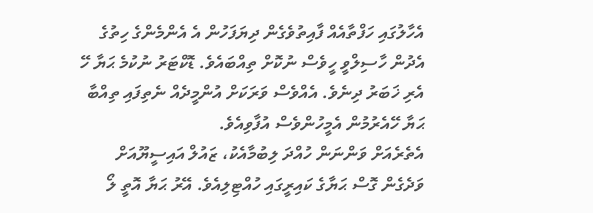އެހާލުގައި ހަފްތާއެއް ފާއިތުވެގެން ދިޔަފަހުން އެ އެންމެންގެ ހިތުގެ އެދުން ހާސިލްވީ ހީވެސް ނުކޮށް ތިއްބައެވެ. ޑޮކްޓަރު ނުކުމެ ޙަޔާ ހޭ އެރި ޚަބަރު ދިނެވެ. އެއްވެސް ވަރަކަށް އުންމީދެއް ނެތިފައި ތިއްބާ ޙަޔާ ހޭއެރުމުން އެމީހުންވެސް އުފާވިއެވެ.
އެތެރެއަށް ވަންނަން ހުއްދަ ލިބުމާއެކު، ޒައުލް އައިސީޔޫއަށް ވަދެގެން ގޮސް ޙަޔާގެ ކައިރީގައި ހުއްޓިލިއެވެ. އޭރު ޙަޔާ އޮތީ ލޯ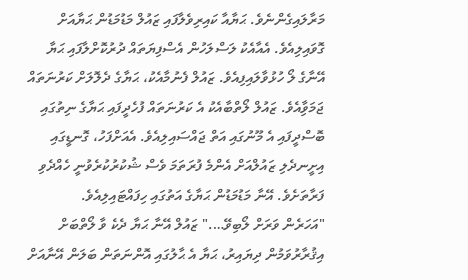މަރާލައިގެންނެވެ. ޙަޔާއާ ކައިރިވެލާފައި ޒައުލް މަޑުމަޑުން ޙަޔާއަށް ގޮވައިލިއެވެ. އެއާއެކު ލަސްލަހުން އެސްފިޔަތައް ދުރުކޮށްލާފައި ޙަޔާ އޭނާގެ ލޯ ހުޅުވާލައިފިއެވެ. ޒައުލް ފެނުމާއެކު، ޙަޔާގެ ދެލޮލަށް ކަރުނަތައް ޖަމަވާިއެވެ. ޒައުލް ލޯތްބާއެކު އެ ކަރުނަތައް ފުހެދީފައި ޙަޔާގެ ނިތުގައި ބޮސްދީފައި އެ މޫނުގައި އަތް ޖައްސައިލިއެވެ. އެއަށްފަހު، ގޮނޑީގައި އިށީނދެލި ޒައުލްއަށް އެންމެ ފުރަތަމަ ވެސް ޝުކުރުކުރެވުނީ ހެއްދެވި ފަރާތަށެވެ. އޭނާ މަޑުމަޑުން ޙަޔާގެ އަތުގައި ހިފައްޓައިލިއެވެ.
"އަހަރެން ވަރަށް ލޯބިވޭ…." ޒައުލް އޭނާ ޙަޔާ ދެކެ ވާ ލޯތްބަށް އިޤުރާރުވަމުން ދިޔައިރު، ޙަޔާ އެ ޙާލުގައި އޮންނަތަން ބަލަން އޭނާއަށް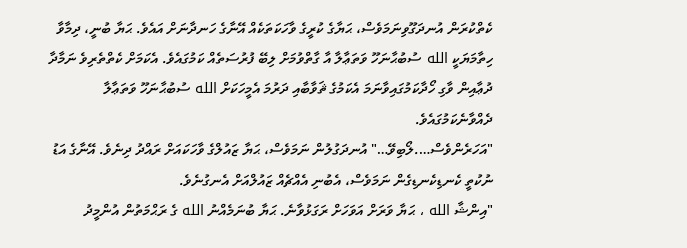ކެތްކުރަން އުނދަގޫވިނަމަވެސް، ޙަޔާގެ ކުރީގެ ވާހަކަތަކެއް އޭނާގެ ހަނދާނަށް އައެވެ. ޙަޔާ ބުނީ، ދިމާވާ ހިތާމަޔަކީ الله ސުބުޙާނަހޫ ވަތަޢާލާ އާ ގާތްވުމަށް ލިބޭ ފުރުސަތެއް ކަމުގައެވެ. އެކަމަށް ކެތްތެރިވެ ނަމާދާ ދުޢާއިން ވާގި ހޯދާކަމުގައިވާނަމަ އެކަމުގެ ޘަވާބާއި ދަރުމަ އެމީހަކަށް الله ސުބުޙާނަހޫ ވަތަޢާލާ ދެއްވާނެކަމުގައެވެ.
"އަހަރެންވެސް….ލޯބިވޭ…" އުނދަގުލުން ނަމަވެސް، ޙަޔާ ޒައުލްގެ ވާހަކައަށް ރައްދު ދިނެވެ. އޭނާގެ އަޑު ނުކުތީ ކެނޑިކެނޑިގެން ނަމަވެސް، އެބުނި އެއްޗެއް ޒައުލްއަށް އެނގުނެވެ.
"އިންޝާ الله ، ޙަޔާ ވަރަށް އަވަހަށް ރަގަޅުވާނެ. ޙަޔާ ބުނަމެއްނު الله ގެ ރަޙްމަތުން އުންމީދު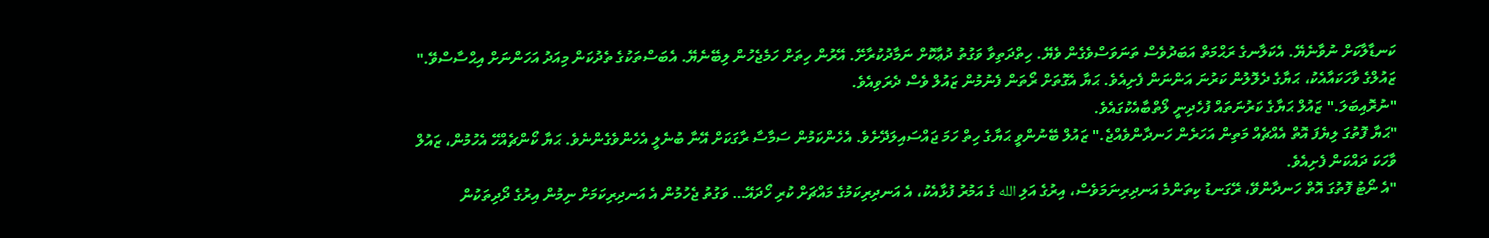ކަނޑާލާކަށް ނުވާނެޔޭ. އެކަލާނގެ ރަޙްމަތް އަބަދުވެސް ތަނަވަސްވެގެން ވެޔޭ. ހިތްދަތިވާ ވަގުތު ދުޢާކޮށް ނަމާދުކުރާށޭ. އޭރުން ހިތަށް ހަމެޖެހުން ލިބޭނެޔޭ. އެބަސްތަކުގެ ތެދުކަން މިއަދު އަހަންނަށް އިޙްސާސްވޭ." ޒައުލްގެ ވާހަކައާއެކު، ޙަޔާގެ ދެލޮލުން ކަރުނަ އަންނަން ފެށިއެވެ. ޙަޔާ އެގޮތަށް ރޯތަން ފެނުމުން ޒައުލް ވެސް ދެރަވިއެވެ.
"ނުރޮއިބަލަ." ޒައުލް ޙަޔާގެ ކަރުނަތައް ފުހެދިނީ ލޯތްބާއެކުގައެވެ.
"ޙަޔާ ފޮތުގަ ލިޔެފަ އޮތް އެއްޗެއް މަތިން އަހަރެން ހަނދާންވެއްޖެ." ޒައުލް ބޭނުންވީ ޙަޔާގެ ހިތް ހަމަ ޖައްސައިލަދޭށެވެ. އެހެންކަމުން ސަމާސާ ރާގަކަށް އޭނާ ބުނެލީ އެހެންވެގެންނެވެ. ޙަޔާ ކޯންޗެއްހޭ އެހުމުން، ޒައުލް ވާހަކަ ދައްކަން ފެށިއެވެ.
"އެ ނޯޓު ފޮތުގަ އޮތް ހަނދާންވޭ، ރޭގަނޑު ކިތަންމެ އަނދިރިނަމަވެސް، އިރުގެ އަލި الله ގެ އަމުރު ފުޅާއެކު، އެ އަނދިރިކަމުގެ މައްޗަށް ކުރި ހޯދައޭ… ވަގުތު ޖެހުމުން އެ އަނދިރިކަމަށް ނިމުން އިރުގެ ދޯދިތަކުން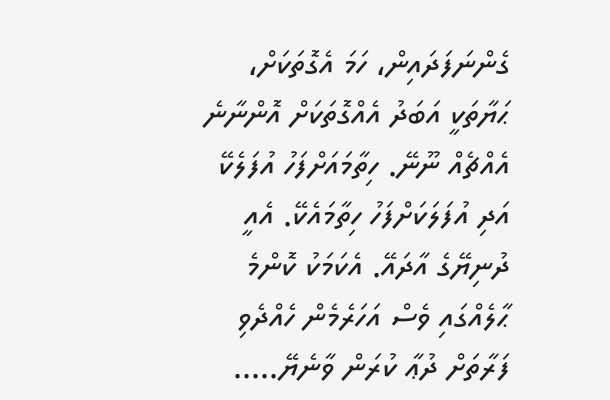ގެންނަފަދައިން، ހަމަ އެގޮތަކަށް، ޙަޔާތަކީ އަބަދު އެއްގޮތަކަށް އޮންނާނެ އެއްޗެއް ނޫނޭ. ހިތާމައަށްފަހު އުފަލެކޭ އަދި އުފަލަކަށްފަހު ހިތާމައެކޭ. އެއީ ދުނިޔޭގެ އާދައޭ. އެކަމަކު ކޮންމެ ޙާލެއްގައި ވެސް އަހަރެމެން ހެއްދެވި ފަރާތަށް ދުޢާ ކުރަން ވާނެޔޭ.....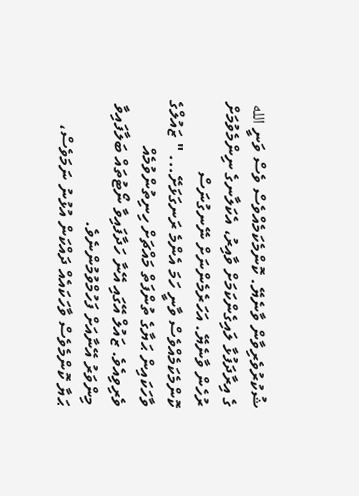ޝުކުރުވެރިވާން ވާނެޔޭ. ކޮންމެކަމެއްވެސް ވެސް ވަނީ الله ގެ އިރާދަފުޅާ ލައިގެންކަމަށް ވާއިރު، އެކަލާނގެ ނިންމެވުމަށް ރުހެން ވާނެޔޭ. އަހަރެމެންނަށް ނޭނގުނަސް ކޮންމެކަމެއްވެސް ވާނީ ހަމަ އެންމެ ރަނގަޅަށޭ... " ޒައުލްގެ ވާހަކައިން ޙަޔާގެ ތުންފަތް މައްޗަށް ހިނިތުންވުމެއް ވެރިވިއެވެ. ޒައުލް އޭގައި އޭނާ ހަދާފައިވާ ނޯޓުތައް ބަލާފައިވާ މިންވަރު އޭނާއަށް ފަހުމްވުމުންނެވެ.
ޙަޔާ ކޮންމެވެސް ވާހަކައެއް ދައްކަން އުޅުނު ނަމަވެސް،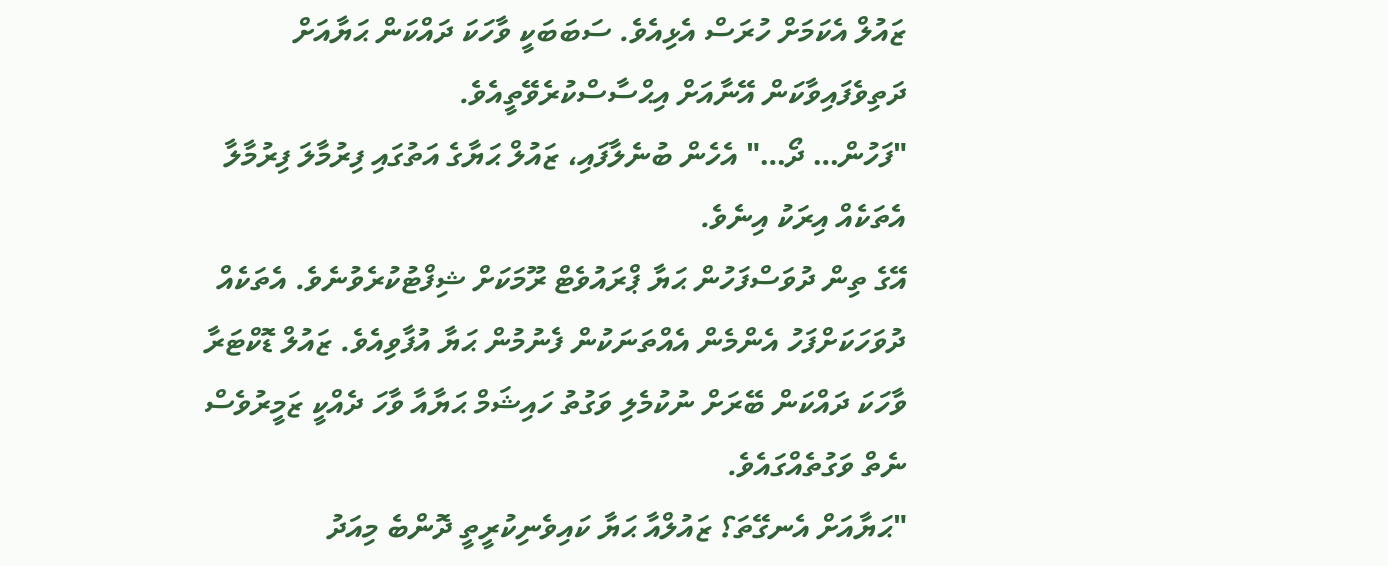ޒައުލް އެކަމަށް ހުރަސް އެޅިއެވެ. ސަބަބަކީ ވާހަކަ ދައްކަން ޙަޔާއަށް ދަތިވެފައިވާކަން އޭނާއަށް އިޙްސާސްކުރެވޭތީއެވެ.
"ފަހުން… ދޯ…" އެހެން ބުނެލާފައި، ޒައުލް ޙަޔާގެ އަތުގައި ފިރުމާލަ ފިރުމާލާ އެތަކެއް އިރަކު އިނެވެ.
އޭގެ ތިން ދުވަސްފަހުން ޙަޔާ ޕްރައުވެޓް ރޫމަކަށް ޝިފްޓުކުރެވުނެވެ. އެތަކެއް ދުވަހަކަށްފަހު އެންމެން އެއްތަނަކުން ފެނުމުން ޙަޔާ އުފާވިއެވެ. ޒައުލް ޑޮކްޓަރާ ވާހަކަ ދައްކަން ބޭރަށް ނުކުމެލި ވަގުތު ހައިޝަމް ޙަޔާއާ ވާހަ ދެއްކީ ޒަމީރުވެސް ނެތް ވަގުތެއްގައެވެ.
"ޙަޔާއަށް އެނގޭތަ؟ ޒައުލްއާ ޙަޔާ ކައިވެނިކުރީތީ ދޮންބެ މިއަދު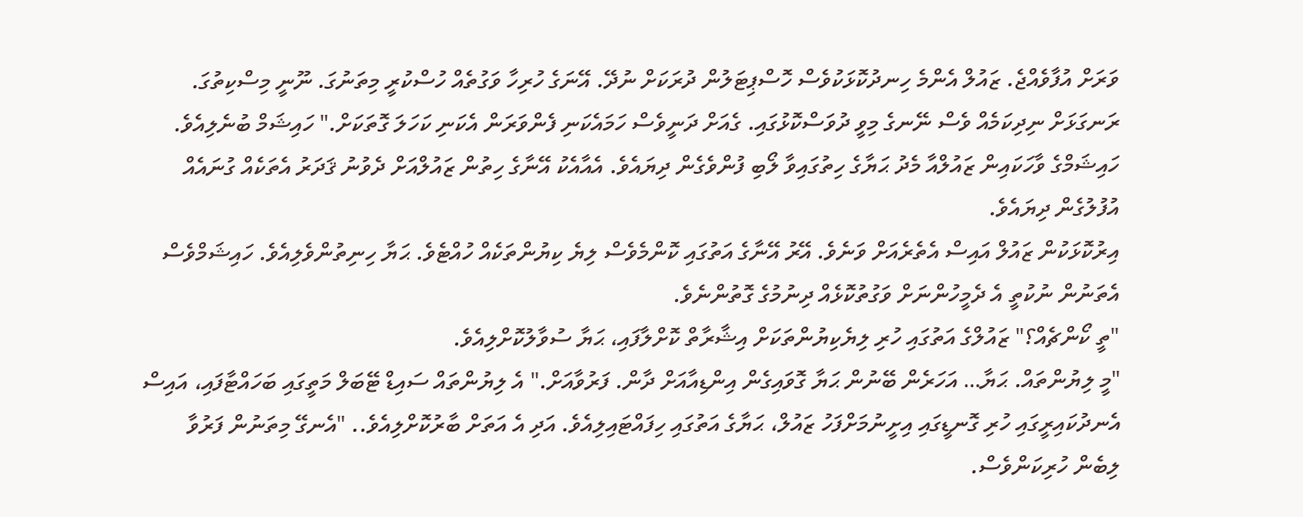ވަރަށް އުފާވެއްޖެ. ޒައުލް އެންމެ ހިނދުކޮޅަކުވެސް ހޮސްޕިޓަލުން ދުރަކަށް ނުދޭ. އޭނަގެ ހުރިހާ ވަގުތެއް ހުސްކުރީ މިތަނުގަ. ނޫނީ މިސްކިތުގަ. ރަނގަޅަށް ނިދިކަމެއް ވެސް ނޭނގެ މިވީ ދުވަސްކޮޅުގައި. ގެއަށް ދަނީވެސް ހަމައެކަނި ފެންވަރަން އެކަނި ކަހަލަ ގޮތަކަށް." ހައިޝަމް ބުނެލިއެވެ. ހައިޝަމްގެ ވާހަކައިން ޒައުލްއާ މެދު ޙަޔާގެ ހިތުގައިވާ ލޯބި ފުންވެގެން ދިޔައެވެ. އެއާއެކު އޭނާގެ ހިތުން ޒައުލްއަށް ދެވުނު ޤަދަރު އެތަކެއް ގުނައެއް އުފުލުގެން ދިޔައެވެ.
އިރުކޮޅަކުން ޒައުލް އައިސް އެތެރެއަށް ވަނެވެ. އޭރު އޭނާގެ އަތުގައި ކޮންމެވެސް ލިޔެ ކިޔުންތަކެއް ހުއްޓެވެ. ޙަޔާ ހިނިތުންވެލިއެވެ. ހައިޝަމްވެސް އެތަނުން ނުކުތީ އެ ދެމީހުންނަށް ވަގުތުކޮޅެއް ދިނުމުގެ ގޮތުންނެވެ.
"ތީ ކޯންޗެއް؟" ޒައުލްގެ އަތުގައި ހުރި ލިޔެކިޔުންތަކަށް އިޝާރާތް ކޮށްލާފައި، ޙަޔާ ސުވާލުކޮށްލިއެވެ.
"މީ ލިޔުންތައް. ޙަޔާ… އަހަރެން ބޭނުން ޙަޔާ ގޮވައިގެން އިންޑިއާއަށް ދާން. ފަރުވާއަށް." އެ ލިޔުންތައް ސައިޑް ޓޭބަލް މަތީގައި ބަހައްޓާފައި، އައިސް އެނދުކައިރީގައި ހުރި ގޮނޑީގައި އިށީނުމަށްފަހު ޒައުލް، ޙަޔާގެ އަތުގައި ހިފައްޓައިލިއެވެ. އަދި އެ އަތަށް ބާރުކޮށްލިއެވެ.. "އެނގޭ މިތަނުން ފަރުވާ ލިބެން ހުރިކަންވެސް.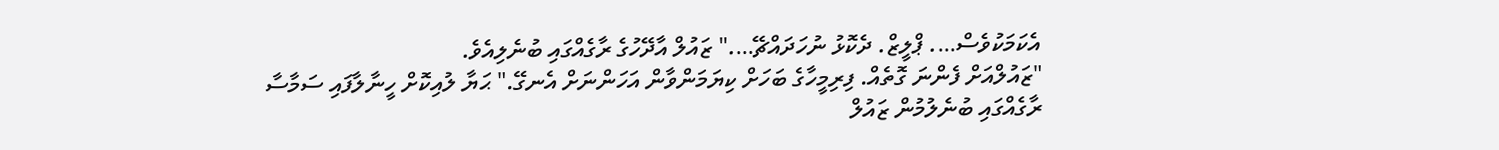އެކަމަކުވެސް…. ޕްލީޒް. ދެކޮޅު ނުހަދައްޗޭ…." ޒައުލް އާދޭހުގެ ރާގެއްގައި ބުނެލިއެވެ.
"ޒައުލްއަށް ފެންނަ ގޮތެއް. ފިރިމީހާގެ ބަހަށް ކިޔަމަންވާން އަހަންނަށް އެނގޭ." ޙަޔާ ލުއިކޮށް ހީނާލާފައި ސަމާސާ ރާގެއްގައި ބުނެލުމުން ޒައުލް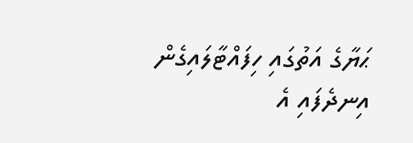ޙަޔާގެ އަތުގައި ހިފައްޓާލައިގެން އިނދެފައި އެ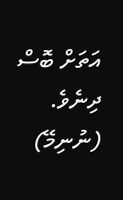އަތަށް ބޮސް ދިނެވެ.
(ނުނިމޭ)